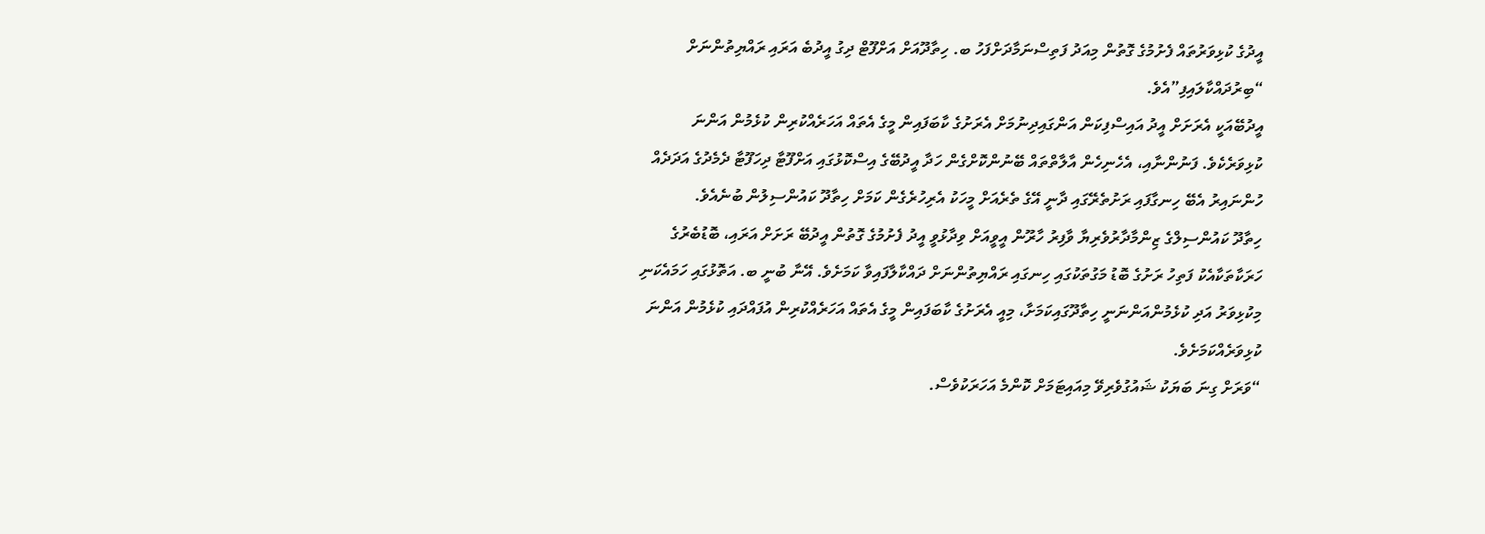އީދުގެ ކުޅިވަރުތައް ފެށުމުގެ ގޮތުން މިއަދު ފަތިސްނަމާދަށްފަހު ބ. ހިތާދޫއަށް އަށްފޫޓް ދިގު އީދުބެ އަރައި ރައްޔިތުންނަށް “ބިރުދައްކާލައިފި”އެވެ.
އީދުބޭއަކީ އެރަށަށް އީދު އައިސްފިކަން އަންގައިދިނުމަށް އެރަށުގެ ކާބަފައިން މީގެ އެތައް އަހަރެއްކުރިން ކުޅެމުން އަންނަ ކުޅިވަރެކެވެ. ފަނުންނާއި، އެހެނިހެން އާލާތްތައް ބޭނުންކޮށްގެން ހަދާ އީދުބޭގެ އިސްކޮޅުގައި އަށްފޫޓާ ދިހަފޫޓާ ދެމެދުގެ އަދަދެއް ހުންނައިރު އެބޭ ހިނގާފައި ރަށުތެރޭގައި ދާނީ އޭގެ ތެރެއަށް މީހަކު އެރިހުރެގެން ކަމަށް ހިތާދޫ ކައުންސިލުން ބުނެއެވެ.
ހިތާދޫ ކައުންސިލްގެ ޒިންމާދާރުވެރިޔާ ވާފިރު ހާރޫން އީވީއަށް ވިދާޅުވީ އީދު ފެށުމުގެ ގޮތުން އީދުބޭ ރަށަށް އަރައި، ބޮޑުބެރުގެ ހަރަކާތަކާއެކު ފަތިހު ރަށުގެ ބޮޑު މަގުތަކުގައި ހިނގައި ރައްޔިތުންނަށް ދައްކާލާފައިވާ ކަމަށެވެ. އޭނާ ބުނީ ބ. އަތޮޅުގައި ހަމައެކަނި މިކުޅިވަރު އަދި ކުޅެމުންއަންނަނީ ހިތާދޫގައިކަމަށާ، މިއީ އެރަށުގެ ކާބަފައިން މީގެ އެތައް އަހަރެއްކުރިން އުފައްދައި ކުޅެމުން އަންނަ ކުޅިވަރެއްކަމަށެވެ.
“ވަރަށް ގިނަ ބަޔަކު ޝައުގުވެރިވޭ މިއައިޓަމަށް ކޮންމެ އަހަރަކުވެސް.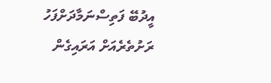އީދުބޭ ފަތިސްނަމާދަށްފަހު ރަށުތެރެއަށް އަރައިގެން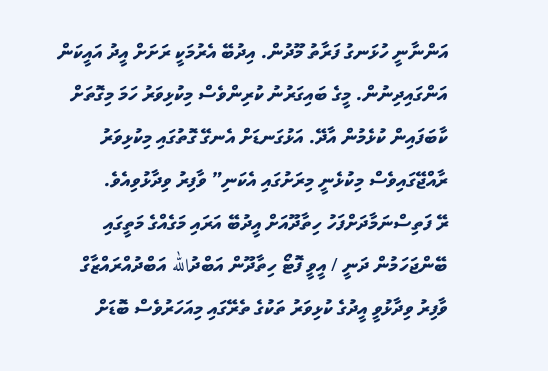އަންނާނީ ހުޅަނގު ފަރާތު މޫދުން. އިދުބޭ އެރުމަކީ ރަށަށް އީދު އައީކަން އަންގައިދިނުން. މީގެ ބައިގަރުނު ކުރިންވެސް މިކުޅިވަރު ހަމަ މިގޮތަށް ކާބަފައިން ކުޅެމުން އާދޭ. އަޅުގަނޑަށް އެނގޭ ގޮތުގައި މިކުޅިވަރު ރާއްޖޭގައިވެސް މިކުޅެނީ މިރަށުގައި އެކަނި” ވާފިރު ވިދާޅުވިއެވެ.
ރޭ ފަތިސްނަމާދަށްފަހު ހިތާދޫއަށް އީދުބޭ އަރައި މަގެއްގެ މަތީގައި ބޭންޖަހަމުން ދަނީ / އީވީ ފޮޓޯ ހިތާދޫން އަބްދުالله އަބްދުއްރައްޒާގް
ވާފިރު ވިދާޅުވީ އީދުގެ ކުޅިވަރު ތަކުގެ ތެރޭގައި މިއަހަރުވެސް ބޮޑަށް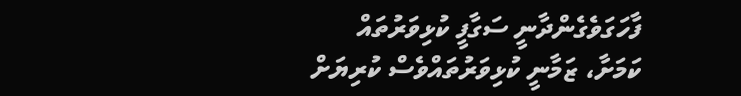ފާހަގަވެގެންދާނީ ސަގާފީ ކުޅިވަރުތައް ކަމަށާ، ޒަމާނީ ކުޅިވަރުތައްވެސް ކުރިޔަށް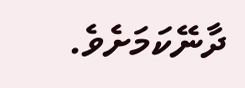ދާނޭކަމަށެވެ.